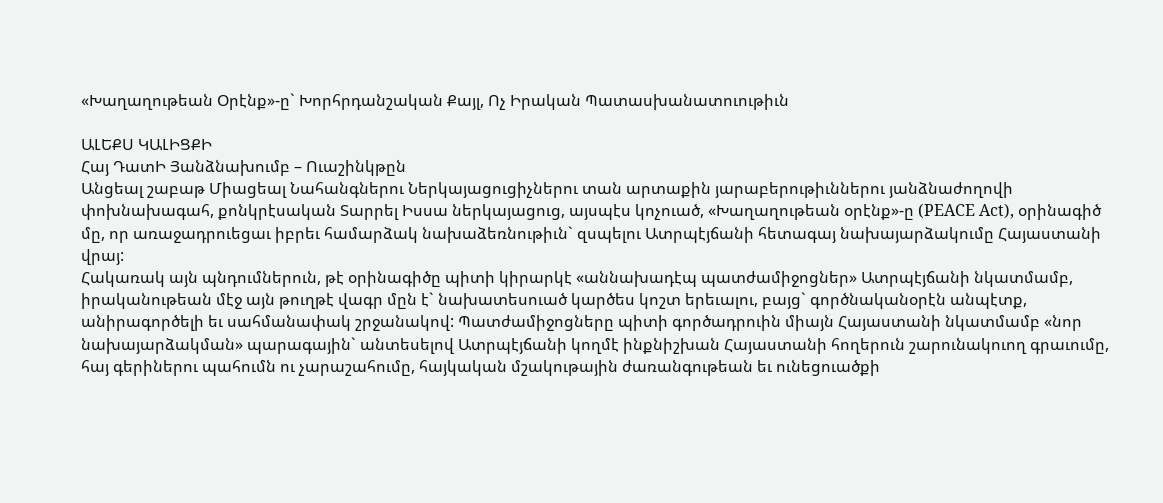«Խաղաղութեան Օրէնք»-ը` Խորհրդանշական Քայլ, Ոչ Իրական Պատասխանատուութիւն

ԱԼԵՔՍ ԿԱԼԻՑՔԻ
Հայ ԴատԻ Յանձնախումբ – Ուաշինկթըն
Անցեալ շաբաթ Միացեալ Նահանգներու Ներկայացուցիչներու տան արտաքին յարաբերութիւններու յանձնաժողովի փոխնախագահ, քոնկրէսական Տարրել Իսսա ներկայացուց, այսպէս կոչուած, «Խաղաղութեան օրէնք»-ը (PEACE Act), օրինագիծ մը, որ առաջադրուեցաւ իբրեւ համարձակ նախաձեռնութիւն` զսպելու Ատրպէյճանի հետագայ նախայարձակումը Հայաստանի վրայ:
Հակառակ այն պնդումներուն, թէ օրինագիծը պիտի կիրարկէ «աննախադէպ պատժամիջոցներ» Ատրպէյճանի նկատմամբ, իրականութեան մէջ այն թուղթէ վագր մըն է` նախատեսուած կարծես կոշտ երեւալու, բայց` գործնականօրէն անպէտք, անիրագործելի եւ սահմանափակ շրջանակով: Պատժամիջոցները պիտի գործադրուին միայն Հայաստանի նկատմամբ «նոր նախայարձակման» պարագային` անտեսելով Ատրպէյճանի կողմէ ինքնիշխան Հայաստանի հողերուն շարունակուող գրաւումը, հայ գերիներու պահումն ու չարաշահումը, հայկական մշակութային ժառանգութեան եւ ունեցուածքի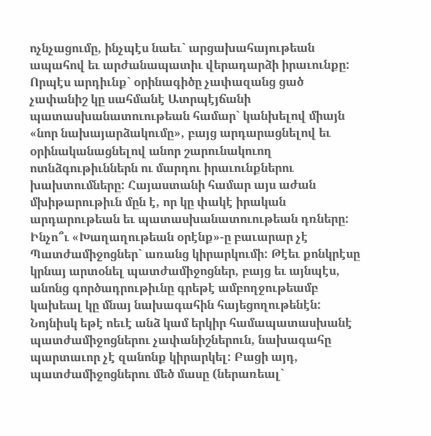ոչնչացումը, ինչպէս նաեւ` արցախահայութեան ապահով եւ արժանապատիւ վերադարձի իրաւունքը:
Որպէս արդիւնք` օրինագիծը չափազանց ցած չափանիշ կը սահմանէ Ատրպէյճանի պատասխանատուութեան համար` կանխելով միայն «նոր նախայարձակումը», բայց արդարացնելով եւ օրինականացնելով անոր շարունակուող ոտնձգութիւններն ու մարդու իրաւունքներու խախտումները: Հայաստանի համար այս աժան մխիթարութիւն մըն է, որ կը փակէ իրական արդարութեան եւ պատասխանատուութեան դռները:
Ինչո՞ւ «Խաղաղութեան օրէնք»-ը բաւարար չէ
Պատժամիջոցներ` առանց կիրարկումի: Թէեւ քոնկրէսը կրնայ արտօնել պատժամիջոցներ, բայց եւ այնպէս, անոնց գործադրութիւնը գրեթէ ամբողջութեամբ կախեալ կը մնայ նախագահին հայեցողութենէն: Նոյնիսկ եթէ ոեւէ անձ կամ երկիր համապատասխանէ պատժամիջոցներու չափանիշներուն, նախագահը պարտաւոր չէ զանոնք կիրարկել: Բացի այդ, պատժամիջոցներու մեծ մասը (ներառեալ`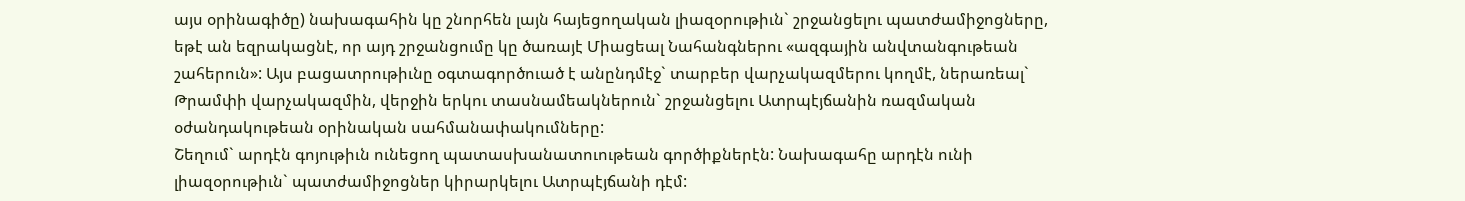այս օրինագիծը) նախագահին կը շնորհեն լայն հայեցողական լիազօրութիւն` շրջանցելու պատժամիջոցները, եթէ ան եզրակացնէ, որ այդ շրջանցումը կը ծառայէ Միացեալ Նահանգներու «ազգային անվտանգութեան շահերուն»: Այս բացատրութիւնը օգտագործուած է անընդմէջ` տարբեր վարչակազմերու կողմէ, ներառեալ` Թրամփի վարչակազմին, վերջին երկու տասնամեակներուն` շրջանցելու Ատրպէյճանին ռազմական օժանդակութեան օրինական սահմանափակումները:
Շեղում` արդէն գոյութիւն ունեցող պատասխանատուութեան գործիքներէն: Նախագահը արդէն ունի լիազօրութիւն` պատժամիջոցներ կիրարկելու Ատրպէյճանի դէմ: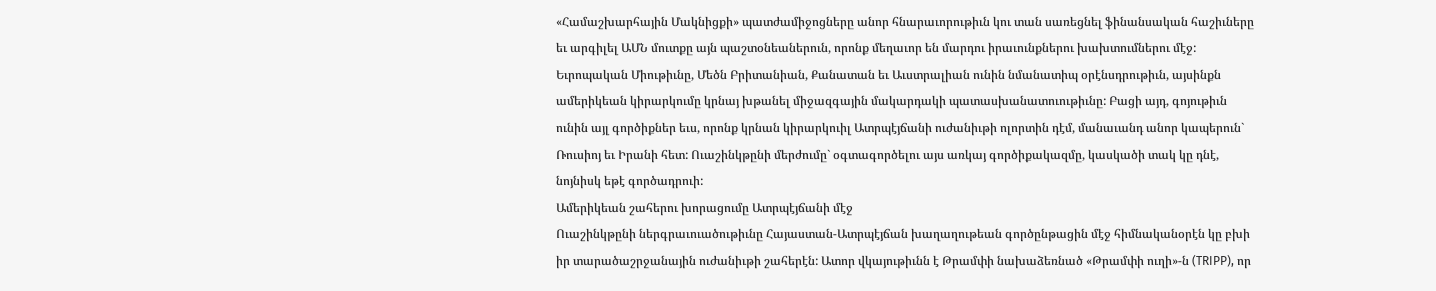«Համաշխարհային Մակնիցքի» պատժամիջոցները անոր հնարաւորութիւն կու տան սառեցնել ֆինանսական հաշիւները եւ արգիլել ԱՄՆ մուտքը այն պաշտօնեաներուն, որոնք մեղաւոր են մարդու իրաւունքներու խախտումներու մէջ: Եւրոպական Միութիւնը, Մեծն Բրիտանիան, Քանատան եւ Աւստրալիան ունին նմանատիպ օրէնսդրութիւն, այսինքն ամերիկեան կիրարկումը կրնայ խթանել միջազգային մակարդակի պատասխանատուութիւնը: Բացի այդ, գոյութիւն ունին այլ գործիքներ եւս, որոնք կրնան կիրարկուիլ Ատրպէյճանի ուժանիւթի ոլորտին դէմ, մանաւանդ անոր կապերուն` Ռուսիոյ եւ Իրանի հետ: Ուաշինկթընի մերժումը` օգտագործելու այս առկայ գործիքակազմը, կասկածի տակ կը դնէ, նոյնիսկ եթէ գործադրուի:
Ամերիկեան շահերու խորացումը Ատրպէյճանի մէջ
Ուաշինկթընի ներգրաւուածութիւնը Հայաստան-Ատրպէյճան խաղաղութեան գործընթացին մէջ հիմնականօրէն կը բխի իր տարածաշրջանային ուժանիւթի շահերէն: Ատոր վկայութիւնն է Թրամփի նախաձեռնած «Թրամփի ուղի»-ն (TRIPP), որ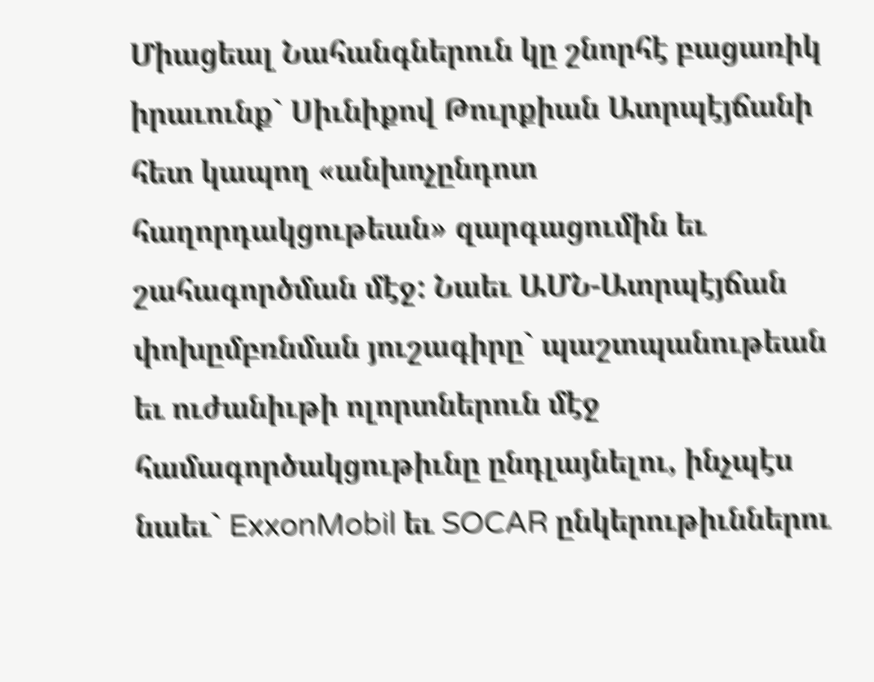Միացեալ Նահանգներուն կը շնորհէ բացառիկ իրաւունք` Սիւնիքով Թուրքիան Ատրպէյճանի հետ կապող «անխոչընդոտ հաղորդակցութեան» զարգացումին եւ շահագործման մէջ: Նաեւ ԱՄՆ-Ատրպէյճան փոխըմբռնման յուշագիրը` պաշտպանութեան եւ ուժանիւթի ոլորտներուն մէջ համագործակցութիւնը ընդլայնելու, ինչպէս նաեւ` ExxonMobil եւ SOCAR ընկերութիւններու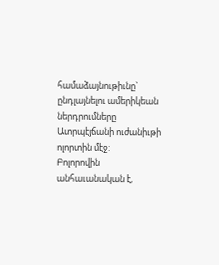համաձայնութիւնը` ընդլայնելու ամերիկեան ներդրումները Ատրպէյճանի ուժանիւթի ոլորտին մէջ:
Բոլորովին անհաւանական է,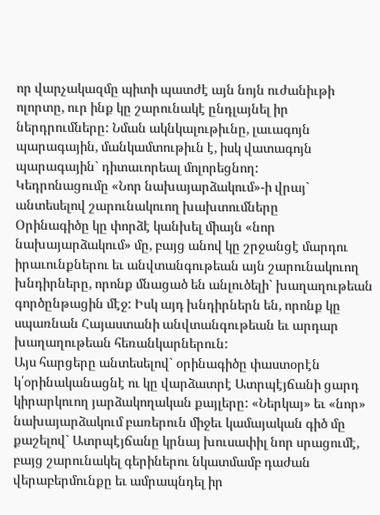որ վարչակազմը պիտի պատժէ այն նոյն ուժանիւթի ոլորտը, ուր ինք կը շարունակէ ընդլայնել իր ներդրումները: Նման ակնկալութիւնը, լաւագոյն պարագային, մանկամտութիւն է, իսկ վատագոյն պարագային` դիտաւորեալ մոլորեցնող:
Կեդրոնացումը «Նոր նախայարձակում»-ի վրայ` անտեսելով շարունակուող խախտումները
Օրինագիծը կը փորձէ կանխել միայն «նոր նախայարձակում» մը, բայց անով կը շրջանցէ մարդու իրաւունքներու եւ անվտանգութեան այն շարունակուող խնդիրները, որոնք մնացած են անլուծելի` խաղաղութեան գործընթացին մէջ: Իսկ այդ խնդիրներն են, որոնք կը սպառնան Հայաստանի անվտանգութեան եւ արդար խաղաղութեան հեռանկարներուն:
Այս հարցերը անտեսելով` օրինագիծը փաստօրէն կ՛օրինականացնէ ու կը վարձատրէ Ատրպէյճանի ցարդ կիրարկուող յարձակողական քայլերը: «Ներկայ» եւ «նոր» նախայարձակում բառերուն միջեւ կամայական գիծ մը քաշելով` Ատրպէյճանը կրնայ խուսափիլ նոր սրացումէ, բայց շարունակել գերիներու նկատմամբ դաժան վերաբերմունքը եւ ամրապնդել իր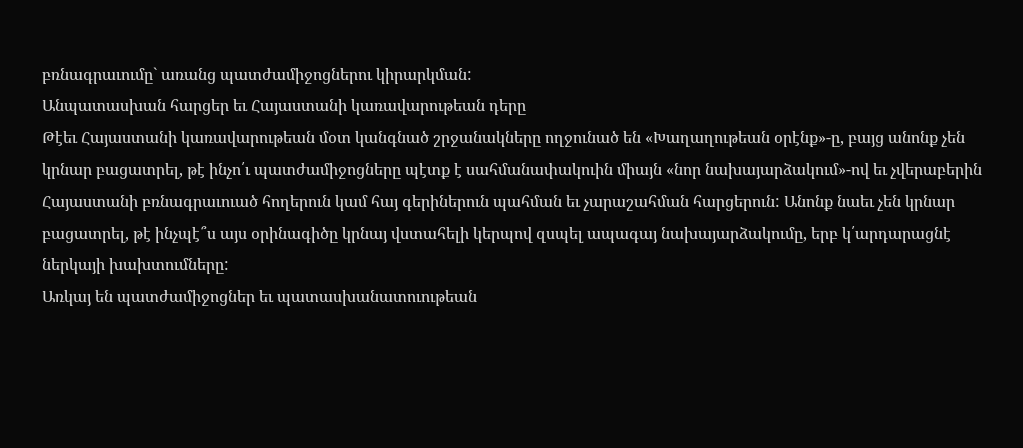բռնագրաւումը` առանց պատժամիջոցներու կիրարկման:
Անպատասխան հարցեր եւ Հայաստանի կառավարութեան դերը
Թէեւ Հայաստանի կառավարութեան մօտ կանգնած շրջանակները ողջունած են «Խաղաղութեան օրէնք»-ը, բայց անոնք չեն կրնար բացատրել, թէ ինչո՛ւ պատժամիջոցները պէտք է սահմանափակուին միայն «նոր նախայարձակում»-ով եւ չվերաբերին Հայաստանի բռնագրաւուած հողերուն կամ հայ գերիներուն պահման եւ չարաշահման հարցերուն: Անոնք նաեւ չեն կրնար բացատրել, թէ ինչպէ՞ս այս օրինագիծը կրնայ վստահելի կերպով զսպել ապագայ նախայարձակումը, երբ կ՛արդարացնէ ներկայի խախտումները:
Առկայ են պատժամիջոցներ եւ պատասխանատուութեան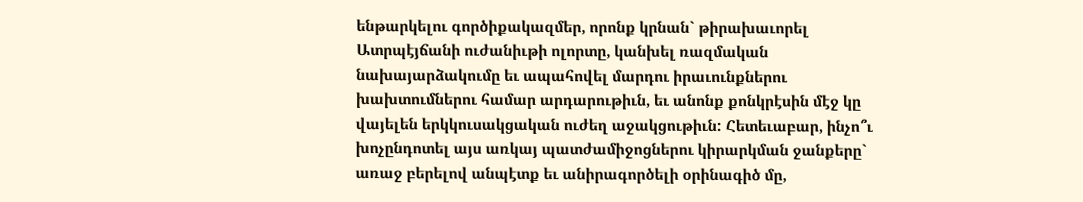ենթարկելու գործիքակազմեր, որոնք կրնան` թիրախաւորել Ատրպէյճանի ուժանիւթի ոլորտը, կանխել ռազմական նախայարձակումը եւ ապահովել մարդու իրաւունքներու խախտումներու համար արդարութիւն, եւ անոնք քոնկրէսին մէջ կը վայելեն երկկուսակցական ուժեղ աջակցութիւն: Հետեւաբար, ինչո՞ւ խոչընդոտել այս առկայ պատժամիջոցներու կիրարկման ջանքերը` առաջ բերելով անպէտք եւ անիրագործելի օրինագիծ մը,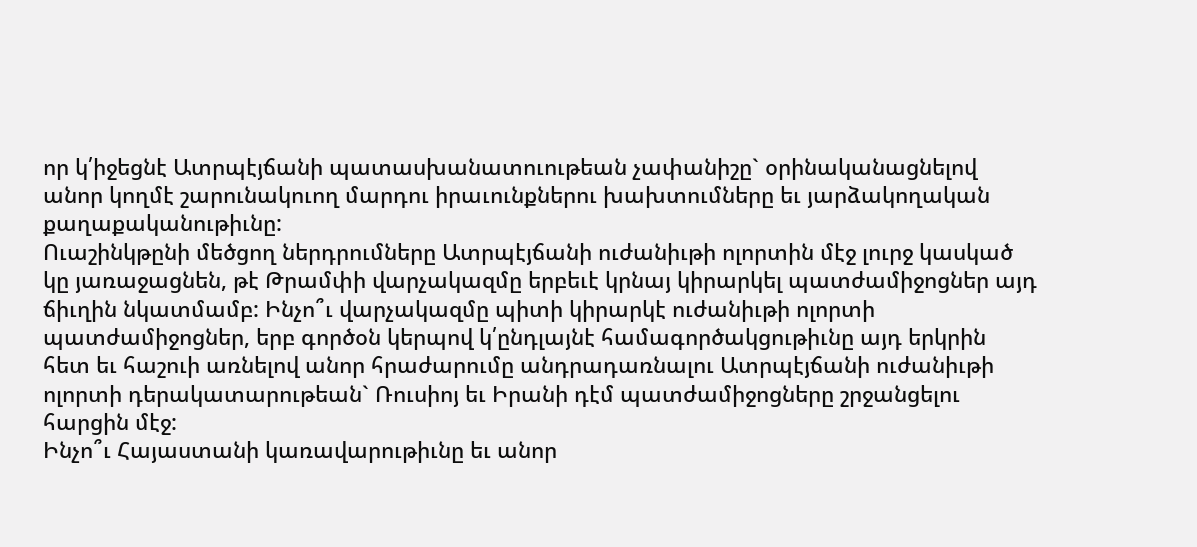որ կ՛իջեցնէ Ատրպէյճանի պատասխանատուութեան չափանիշը` օրինականացնելով անոր կողմէ շարունակուող մարդու իրաւունքներու խախտումները եւ յարձակողական քաղաքականութիւնը:
Ուաշինկթընի մեծցող ներդրումները Ատրպէյճանի ուժանիւթի ոլորտին մէջ լուրջ կասկած կը յառաջացնեն, թէ Թրամփի վարչակազմը երբեւէ կրնայ կիրարկել պատժամիջոցներ այդ ճիւղին նկատմամբ: Ինչո՞ւ վարչակազմը պիտի կիրարկէ ուժանիւթի ոլորտի պատժամիջոցներ, երբ գործօն կերպով կ՛ընդլայնէ համագործակցութիւնը այդ երկրին հետ եւ հաշուի առնելով անոր հրաժարումը անդրադառնալու Ատրպէյճանի ուժանիւթի ոլորտի դերակատարութեան` Ռուսիոյ եւ Իրանի դէմ պատժամիջոցները շրջանցելու հարցին մէջ:
Ինչո՞ւ Հայաստանի կառավարութիւնը եւ անոր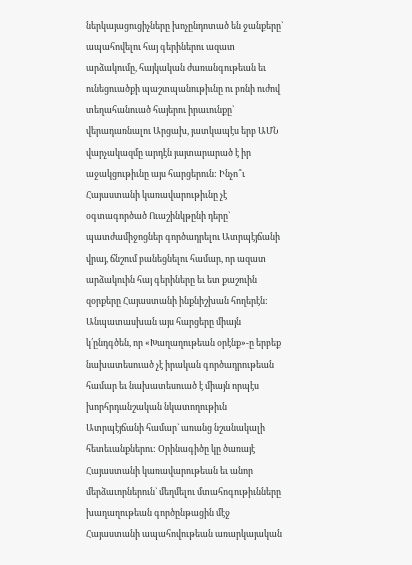ներկայացուցիչները խոչընդոտած են ջանքերը` ապահովելու հայ գերիներու ազատ արձակումը, հայկական ժառանգութեան եւ ունեցուածքի պաշտպանութիւնը ու բռնի ուժով տեղահանուած հայերու իրաւունքը` վերադառնալու Արցախ, յատկապէս երբ ԱՄՆ վարչակազմը արդէն յայտարարած է իր աջակցութիւնը այս հարցերուն: Ինչո՞ւ Հայաստանի կառավարութիւնը չէ օգտագործած Ուաշինկթընի դերը` պատժամիջոցներ գործադրելու Ատրպէյճանի վրայ, ճնշում բանեցնելու համար, որ ազատ արձակուին հայ գերիները եւ ետ քաշուին զօրքերը Հայաստանի ինքնիշխան հողերէն:
Անպատասխան այս հարցերը միայն կ՛ընդգծեն, որ «Խաղաղութեան օրէնք»-ը երբեք նախատեսուած չէ իրական գործադրութեան համար եւ նախատեսուած է միայն որպէս խորհրդանշական նկատողութիւն Ատրպէյճանի համար` առանց նշանակալի հետեւանքներու: Օրինագիծը կը ծառայէ Հայաստանի կառավարութեան եւ անոր մերձաւորներուն` մեղմելու մտահոգութիւնները խաղաղութեան գործընթացին մէջ Հայաստանի ապահովութեան առարկայական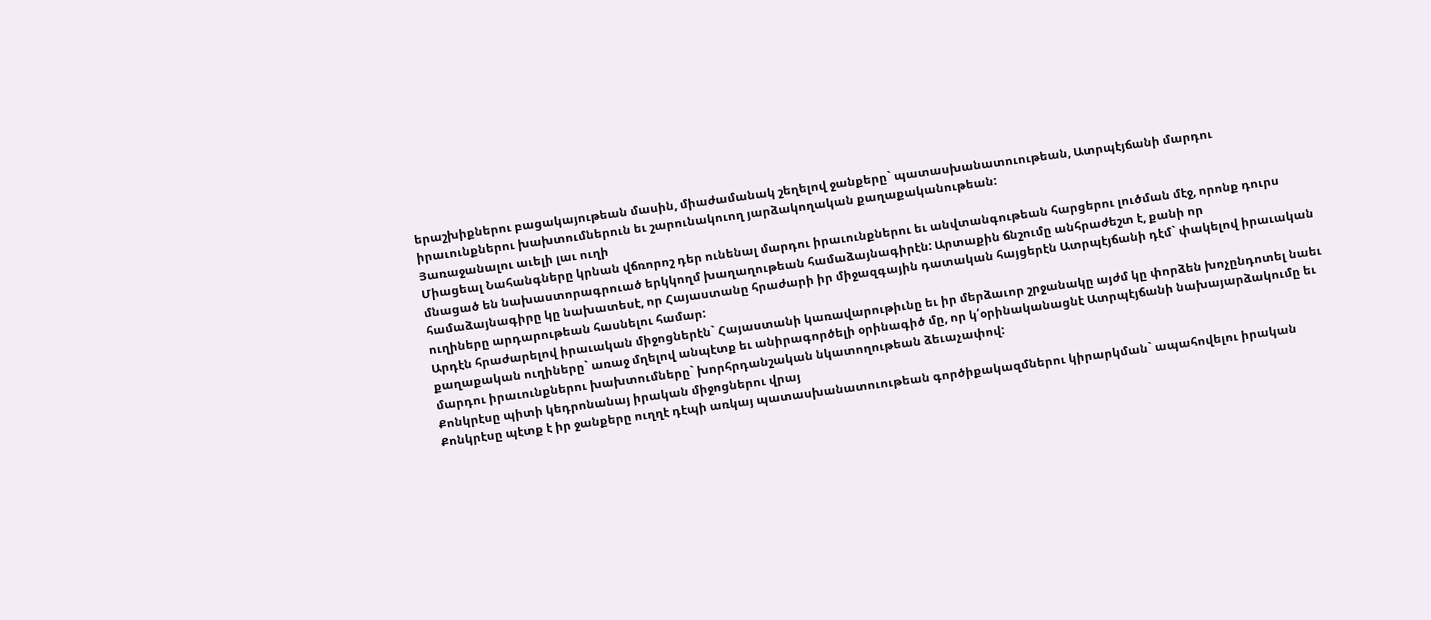երաշխիքներու բացակայութեան մասին, միաժամանակ շեղելով ջանքերը` պատասխանատուութեան, Ատրպէյճանի մարդու իրաւունքներու խախտումներուն եւ շարունակուող յարձակողական քաղաքականութեան:
Յառաջանալու աւելի լաւ ուղի
Միացեալ Նահանգները կրնան վճռորոշ դեր ունենալ մարդու իրաւունքներու եւ անվտանգութեան հարցերու լուծման մէջ, որոնք դուրս մնացած են նախաստորագրուած երկկողմ խաղաղութեան համաձայնագիրէն: Արտաքին ճնշումը անհրաժեշտ է, քանի որ համաձայնագիրը կը նախատեսէ, որ Հայաստանը հրաժարի իր միջազգային դատական հայցերէն Ատրպէյճանի դէմ` փակելով իրաւական ուղիները արդարութեան հասնելու համար:
Արդէն հրաժարելով իրաւական միջոցներէն` Հայաստանի կառավարութիւնը եւ իր մերձաւոր շրջանակը այժմ կը փորձեն խոչընդոտել նաեւ քաղաքական ուղիները` առաջ մղելով անպէտք եւ անիրագործելի օրինագիծ մը, որ կ՛օրինականացնէ Ատրպէյճանի նախայարձակումը եւ մարդու իրաւունքներու խախտումները` խորհրդանշական նկատողութեան ձեւաչափով:
Քոնկրէսը պիտի կեդրոնանայ իրական միջոցներու վրայ
Քոնկրէսը պէտք է իր ջանքերը ուղղէ դէպի առկայ պատասխանատուութեան գործիքակազմներու կիրարկման` ապահովելու իրական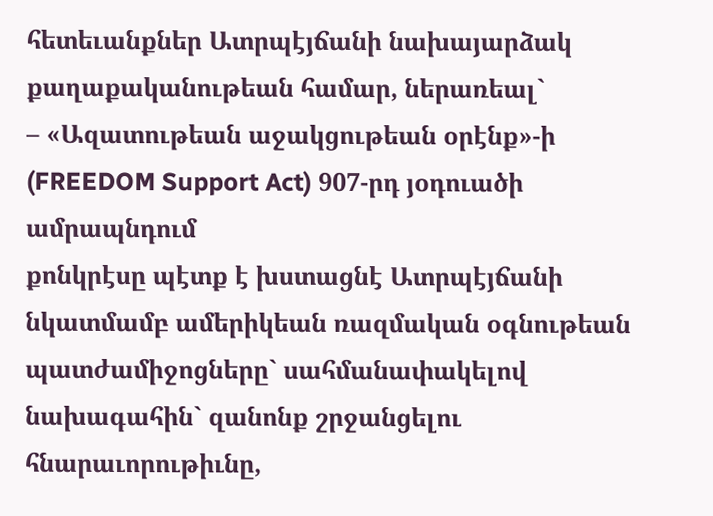հետեւանքներ Ատրպէյճանի նախայարձակ քաղաքականութեան համար, ներառեալ`
– «Ազատութեան աջակցութեան օրէնք»-ի (FREEDOM Support Act) 907-րդ յօդուածի ամրապնդում
քոնկրէսը պէտք է խստացնէ Ատրպէյճանի նկատմամբ ամերիկեան ռազմական օգնութեան պատժամիջոցները` սահմանափակելով նախագահին` զանոնք շրջանցելու հնարաւորութիւնը,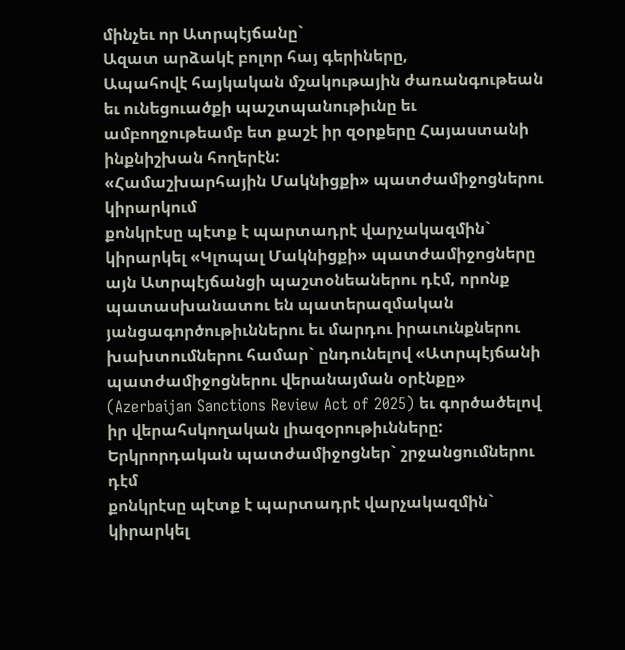մինչեւ որ Ատրպէյճանը`
Ազատ արձակէ բոլոր հայ գերիները,
Ապահովէ հայկական մշակութային ժառանգութեան եւ ունեցուածքի պաշտպանութիւնը եւ ամբողջութեամբ ետ քաշէ իր զօրքերը Հայաստանի ինքնիշխան հողերէն:
«Համաշխարհային Մակնիցքի» պատժամիջոցներու կիրարկում
քոնկրէսը պէտք է պարտադրէ վարչակազմին` կիրարկել «Կլոպալ Մակնիցքի» պատժամիջոցները այն Ատրպէյճանցի պաշտօնեաներու դէմ, որոնք պատասխանատու են պատերազմական յանցագործութիւններու եւ մարդու իրաւունքներու խախտումներու համար` ընդունելով «Ատրպէյճանի պատժամիջոցներու վերանայման օրէնքը» (Azerbaijan Sanctions Review Act of 2025) եւ գործածելով իր վերահսկողական լիազօրութիւնները:
Երկրորդական պատժամիջոցներ` շրջանցումներու դէմ
քոնկրէսը պէտք է պարտադրէ վարչակազմին` կիրարկել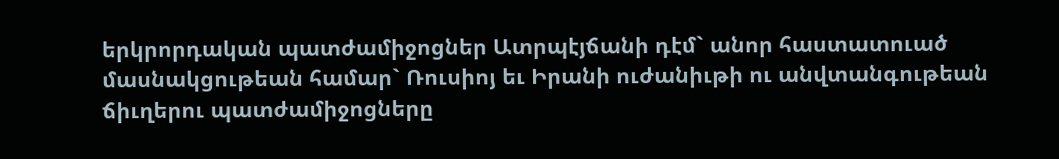երկրորդական պատժամիջոցներ Ատրպէյճանի դէմ` անոր հաստատուած մասնակցութեան համար` Ռուսիոյ եւ Իրանի ուժանիւթի ու անվտանգութեան ճիւղերու պատժամիջոցները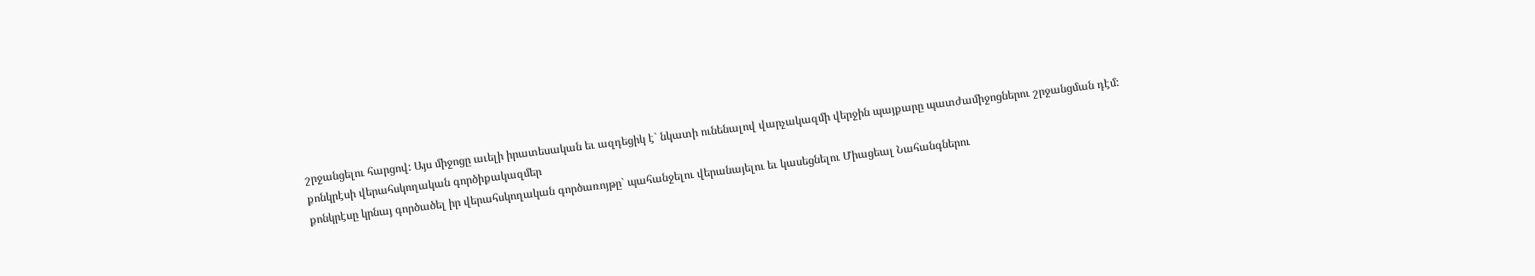շրջանցելու հարցով: Այս միջոցը աւելի իրատեսական եւ ազդեցիկ է` նկատի ունենալով վարչակազմի վերջին պայքարը պատժամիջոցներու շրջանցման դէմ:
քոնկրէսի վերահսկողական գործիքակազմեր
քոնկրէսը կրնայ գործածել իր վերահսկողական գործառոյթը` պահանջելու վերանայելու եւ կասեցնելու Միացեալ Նահանգներու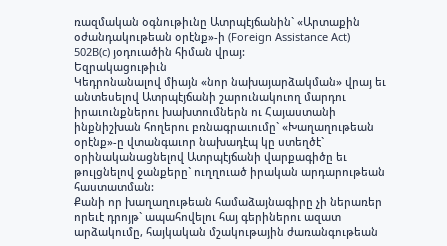ռազմական օգնութիւնը Ատրպէյճանին` «Արտաքին օժանդակութեան օրէնք»-ի (Foreign Assistance Act) 502B(c) յօդուածին հիման վրայ:
Եզրակացութիւն
Կեդրոնանալով միայն «նոր նախայարձակման» վրայ եւ անտեսելով Ատրպէյճանի շարունակուող մարդու իրաւունքներու խախտումներն ու Հայաստանի ինքնիշխան հողերու բռնագրաւումը` «Խաղաղութեան օրէնք»-ը վտանգաւոր նախադէպ կը ստեղծէ` օրինականացնելով Ատրպէյճանի վարքագիծը եւ թուլցնելով ջանքերը` ուղղուած իրական արդարութեան հաստատման:
Քանի որ խաղաղութեան համաձայնագիրը չի ներառեր որեւէ դրոյթ` ապահովելու հայ գերիներու ազատ արձակումը, հայկական մշակութային ժառանգութեան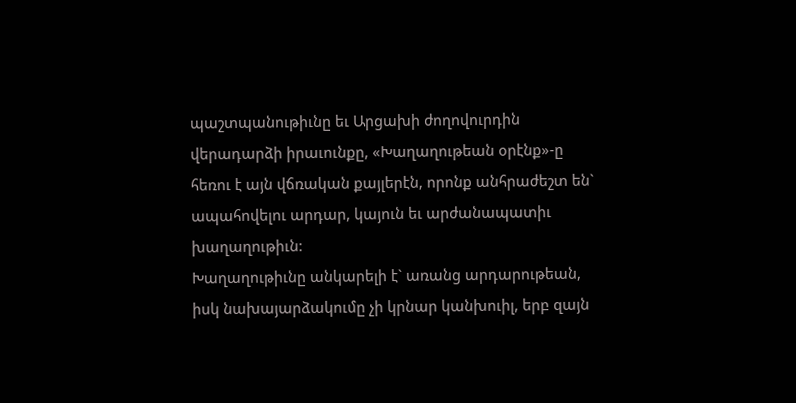պաշտպանութիւնը եւ Արցախի ժողովուրդին վերադարձի իրաւունքը, «Խաղաղութեան օրէնք»-ը հեռու է այն վճռական քայլերէն, որոնք անհրաժեշտ են` ապահովելու արդար, կայուն եւ արժանապատիւ խաղաղութիւն:
Խաղաղութիւնը անկարելի է` առանց արդարութեան, իսկ նախայարձակումը չի կրնար կանխուիլ, երբ զայն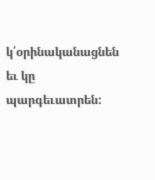կ՛օրինականացնեն եւ կը պարգեւատրեն: